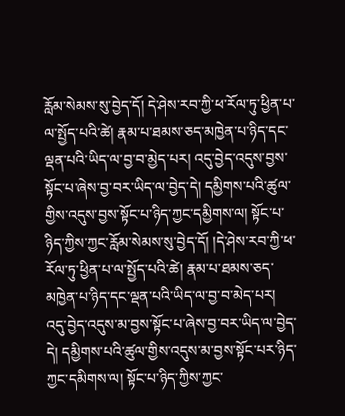རློམ་སེམས་སུ་བྱེད་དོ། དེ་ཤེས་རབ་ཀྱི་ཕ་རོལ་ཏུ་ཕྱིན་པ་ལ་སྤྱོད་པའི་ཚེ། རྣམ་པ་ཐམས་ཅད་མཁྱེན་པ་ཉིད་དང་ལྡན་པའི་ཡིད་ལ་བྱ་བ་མྱེད་པར། འདུ་བྱེད་འདུས་བྱས་སྟོང་པ་ཞེས་བྱ་བར་ཡིད་ལ་བྱེད་དེ། དམྱིགས་པའི་ཚུལ་གྱིས་འདུས་བྱས་སྟོང་པ་ཉིད་ཀྱང་དམྱིགས་ལ། སྟོང་པ་ཉིད་ཀྱིས་ཀྱང་རློམ་སེམས་སུ་བྱེད་དོ། །དེ་ཤེས་རབ་ཀྱི་ཕ་རོལ་ཏུ་ཕྱིན་པ་ལ་སྤྱོད་པའི་ཚེ། རྣམ་པ་ཐམས་ཅད་མཁྱེན་པ་ཉིད་དང་ལྡན་པའི་ཡིད་ལ་བྱ་བ་མེད་པར། འདུ་བྱེད་འདུས་མ་བྱས་སྟོང་པ་ཞེས་བྱ་བར་ཡིད་ལ་བྱེད་དེ། དམྱིགས་པའི་ཚུལ་གྱིས་འདུས་མ་བྱས་སྟོང་པར་ཉིད་ཀྱང་དམིགས་ལ། སྟོང་པ་ཉིད་ཀྱིས་ཀྱང་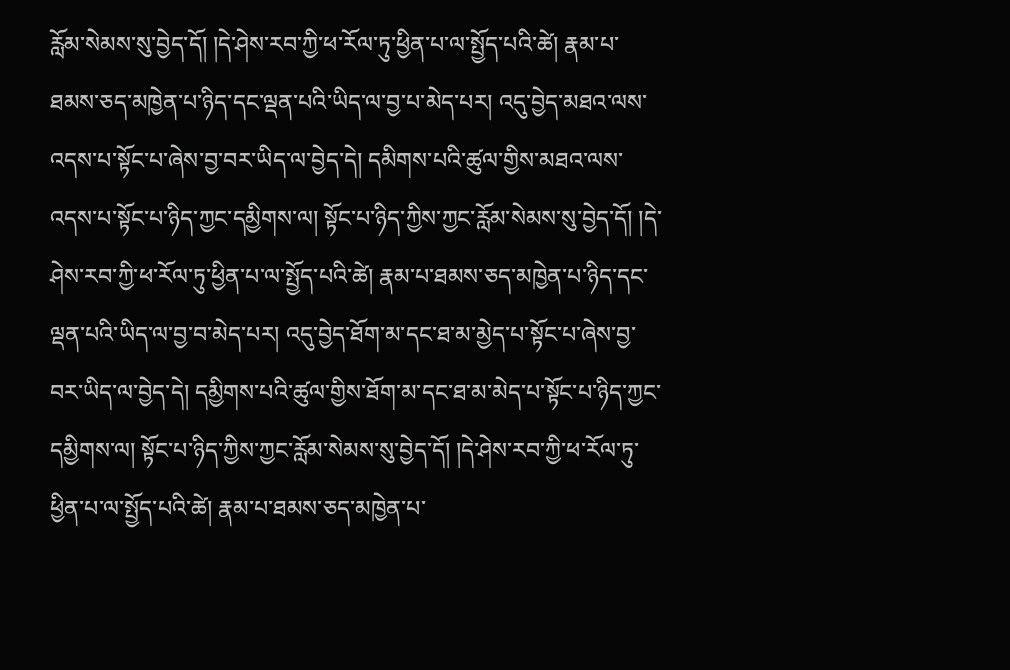རློམ་སེམས་སུ་བྱེད་དོ། །དེ་ཤེས་རབ་ཀྱི་ཕ་རོལ་ཏུ་ཕྱིན་པ་ལ་སྤྱོད་པའི་ཚེ། རྣམ་པ་ཐམས་ཅད་མཁྱེན་པ་ཉིད་དང་ལྡན་པའི་ཡིད་ལ་བྱ་པ་མེད་པར། འདུ་བྱེད་མཐའ་ལས་འདས་པ་སྟོང་པ་ཞེས་བྱ་བར་ཡིད་ལ་བྱེད་དེ། དམིགས་པའི་ཚུལ་གྱིས་མཐའ་ལས་འདས་པ་སྟོང་པ་ཉིད་ཀྱང་དམྱིགས་ལ། སྟོང་པ་ཉིད་ཀྱིས་ཀྱང་རློམ་སེམས་སུ་བྱེད་དོ། །དེ་ཤེས་རབ་ཀྱི་ཕ་རོལ་ཏུ་ཕྱིན་པ་ལ་སྤྱོད་པའི་ཚེ། རྣམ་པ་ཐམས་ཅད་མཁྱེན་པ་ཉིད་དང་ལྡན་པའི་ཡིད་ལ་བྱ་བ་མེད་པར། འདུ་བྱེད་ཐོག་མ་དང་ཐ་མ་མྱེད་པ་སྟོང་པ་ཞེས་བྱ་བར་ཡིད་ལ་བྱེད་དེ། དམྱིགས་པའི་ཚུལ་གྱིས་ཐོག་མ་དང་ཐ་མ་མེད་པ་སྟོང་པ་ཉིད་ཀྱང་དམྱིགས་ལ། སྟོང་པ་ཉིད་ཀྱིས་ཀྱང་རློམ་སེམས་སུ་བྱེད་དོ། །དེ་ཤེས་རབ་ཀྱི་ཕ་རོལ་ཏུ་ཕྱིན་པ་ལ་སྤྱོད་པའི་ཚེ། རྣམ་པ་ཐམས་ཅད་མཁྱེན་པ་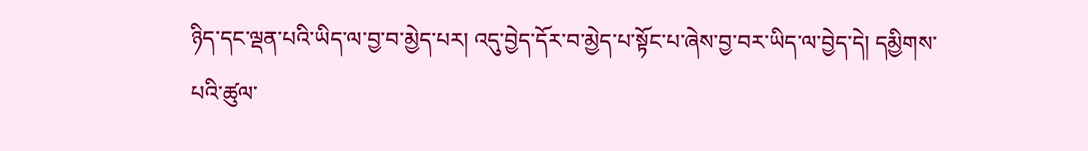ཉིད་དང་ལྡན་པའི་ཡིད་ལ་བྱ་བ་མྱེད་པར། འདུ་བྱེད་དོར་བ་མྱེད་པ་སྟོང་པ་ཞེས་བྱ་བར་ཡིད་ལ་བྱེད་དེ། དམྱིགས་པའི་ཚུལ་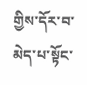གྱིས་དོར་བ་མེད་པ་སྟོང་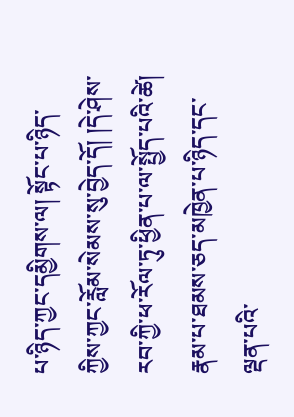པ་ཉིད་ཀྱང་དམྱིགས་ལ། སྟོང་པ་ཉིད་ཀྱིས་ཀྱང་རློམ་སེམས་སུ་བྱེད་དོ། །དེ་ཤེས་རབ་ཀྱི་ཕ་རོལ་ཏུ་ཕྱིན་པ་ལ་སྤྱོད་པའི་ཚེ། རྣམ་པ་ཐམས་ཅད་མཁྱེན་པ་ཉིད་དང་ལྡན་པའི་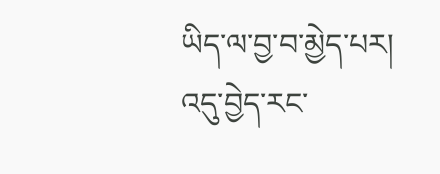ཡིད་ལ་བྱ་བ་མྱེད་པར། འདུ་བྱེད་རང་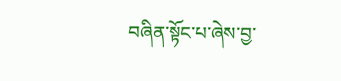བཞིན་སྟོང་པ་ཞེས་བྱ་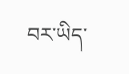བར་ཡིད་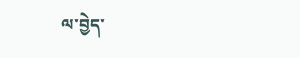ལ་བྱེད་